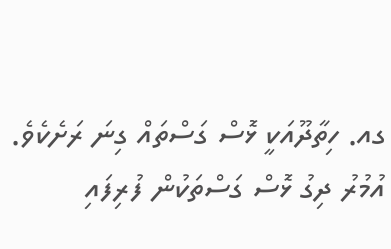ގއ. ހިތާދޫއަކީ ޅޮސް ގަސްތައް ގިނަ ރަށެކެވެ. އުމުރު ދިގު ޅޮސް ގަސްތަކުން ފުރިފައި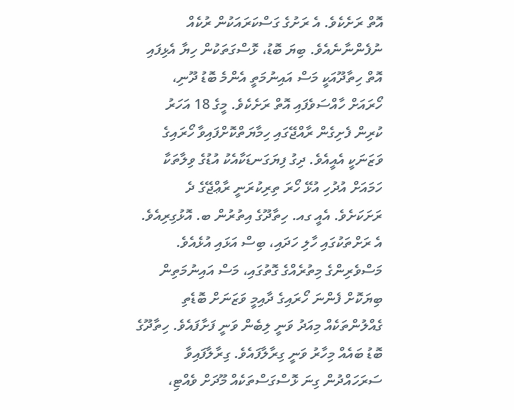އޮތް ރަށެކެވެ. އެ ރަށުގެ ގަސްކަރައަކުން ރުކެއް ނުފެންނާނެއެވެ. ބިޔަ ބޮޑު، ޅޮސްގަތަކުން ހިޔާ އެޅިފައި އޮތް ހިތާދޫއަކީ މަސް އައިނުމަތީ އެންމެ ބޮޑު ދޫނި، ހޯރައަށް ހާއްސަވެފައި އޮތް ރަށެކެވެ. މީގެ 18 އަހަރު ކުރިން ފެށިގެން ރާއްޖޭގައި ހިމާޔަތްކޮށްފައިވާ ހޯރައިގެ ވަޒަނަކީ އެއީއެވެ. ދިގު ފިޔަގަނޑަކާއެކު އުޑުގެ ވިލާތަކާ ހަމައަށް އުދުހި އުޅޭ ހޯރަ ތިރިކުރަނީ ރާޢްޖޭގެ ދެ ރަށަކަށެވެ. އެއީ ގއ. ހިތާދޫގެ އިތުރުން ބ. އޮޅުގިރިއެވެ. އެ ރަށްތަކުގައި ހާލި ހަދައި، ބިސް އަޅައި އުޅެއެވެ.
މަސްވެރިންގެ މިތުރެއްގެ ގޮތުގައި، މަސް އައިނުމަތިން ބިޔަކޮށް ފެންނަ ހޯރައިގެ ދާއިމީ ވަޒަނަށް ބޮޑެތި ގެއްލުންތަކެއް މިއަދު ވަނީ ލިބެން ވަނީ ފަށާފައެވެ. ހިތާދޫގެ ބޮޑު ބައެއް މިހާރު ވަނީ ގިރާލާފައެވެ. ގިރާލާފައިވާ ސަރަހައްދުން ގިނަ ޅޮސްގަސްތަކެއް މޫދަށް ވެއްޓި،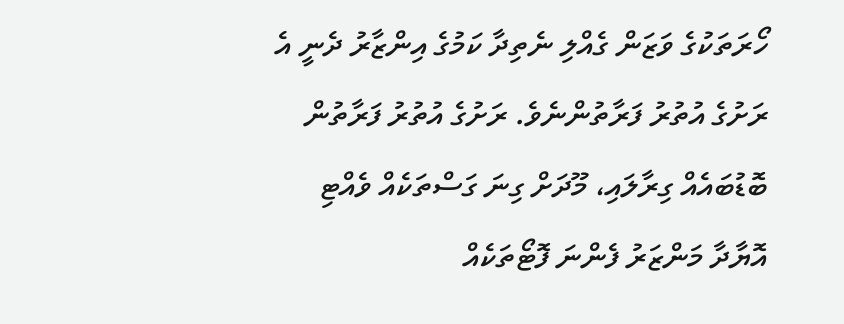ހޯރަތަކުގެ ވަޒަން ގެއްލި ނެތިދާ ކަމުގެ އިންޒާރު ދެނީ އެ ރަށުގެ އުތުރު ފަރާތުންނެވެ. ރަށުގެ އުތުރު ފަރާތުން ބޮޑުބައެއް ގިރާލައި، މޫދަށް ގިނަ ގަސްތަކެއް ވެއްޓި އޮޔާދާ މަންޒަރު ފެންނަ ފޮޓޯތަކެއް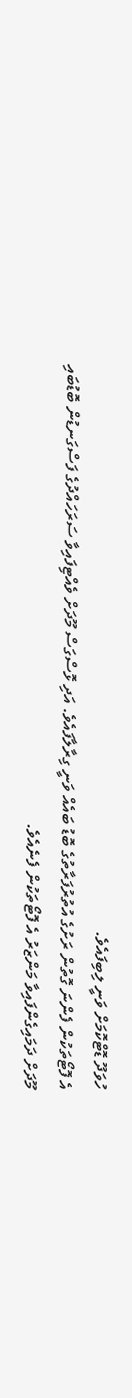ހުވަދޫ ޑޮޓްކޮމަށް ވަނީ ލިބިފައެވެ.
އެ ފޮޓޯތަކުން ފެންނަ ގޮތުން ރަށުގެ އުތުރުފަރާތުގެ ބޮޑު ބައެއް ވަނީ ގިރާލާފައެވެ. އަދި ޅޮސްގަސް މޫދަށް ވެއްޓިފައިވާ ސަރަހައްދުގެ ފަސްގަނޑުން ބޮޑުބައި މޫދަށް ދަމައިގެންފައިވާ މަންޒަރު އެ ފޮޓޯތަކުން ފެނެއެވެ.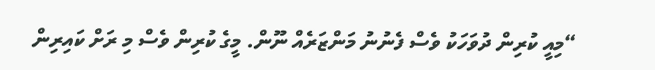“މިއީ ކުރިން ދުވަހަކު ވެސް ފެނުނު މަންޒަރެއް ނޫން. މީގެ ކުރިން ވެސް މި ރަށް ކައިރިން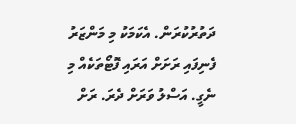ދަތުރުކުރަން. އެކަމަކު މި މަންޒަރު ފެނިފައި ރަށަށް އަރައި ފޮޓޯތަކެއް މި ނެގީ. އަސްލު ވަރަށް ދެރަ. ރަށް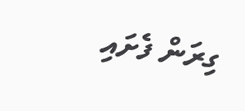ގިރަން ފެށައި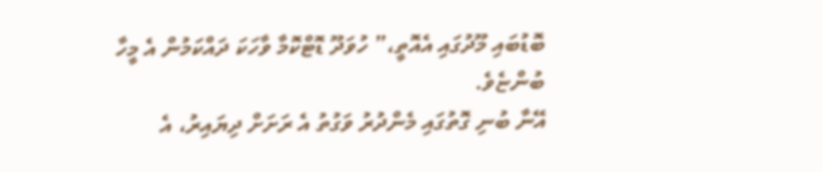ބޮޑުބައި މޫދުގައި އެއޮތީ،” ހުވަދޫ ޑޮޓްކޮމާ ވާހަކަ ދައްކަމުން އެ މީހާ ބުންޏެވެ.
އޭނާ ބުނި ގޮތުގައި މެންދުރު ވަގުތު އެ ރަށަށް ދިޔައިރު، އެ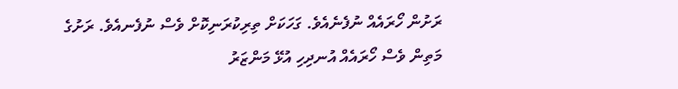ރަށުން ހޯރައެއް ނުފެނެއެވެ. ގަހަކަށް ތިރިކުރަނިކޮށް ވެސް ނުފެނއެވެ. ރަށުގެ މަތިން ވެސް ހޯރައެއް އުނދިހި އުޅޭ މަންޒަރު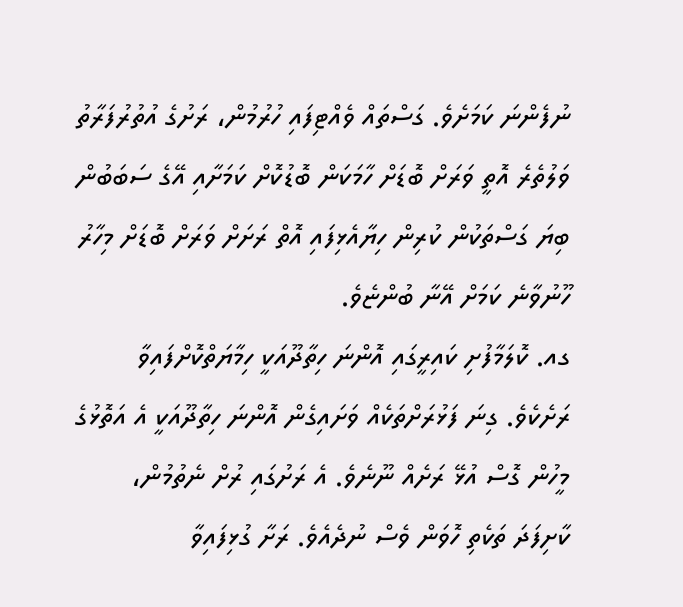ނުފެންނަ ކަމަށެވެ. ގަސްތައް ވެއްޓިފައި ހުރުމުން، ރަށުގެ އުތުރުފަރާތު ވަލުތެރެ އޮތީ ވަރަށް ބޮޑަށް ހާމަކަން ބޮޑުކޮށް ކަމަށާއި އޭގެ ސަބަބުން ބިޔަ ގަސްތަކުން ކުރިން ހިޔާއެޅިފައި އޮތް ރަށަށް ވަރަށް ބޮޑަށް މިހާރު ހޫނުވާނެ ކަމަށް އޭނާ ބުންޏެވެ.
ގއ. ކޮލަމާފުށި ކައިރީގައި އޮންނަ ހިތާދޫއަކީ ހިމާޔަތްކޮށްފައިވާ ރަށެކެވެ. ގިނަ ފަޅުރަށްތަކެއް ވަށައިގެން އޮންނަ ހިތާދޫއަކީ އެ އަތޮޅުގެ މީހުން ގޮސް އުޅޭ ރަށެއް ނޫނެވެ. އެ ރަށުގައި ރުށް ނެތުމުން، ކާށިފަދަ ތަކެތި ހޮވަން ވެސް ނުދެއެވެ. ރަށާ ގުޅިފައިވާ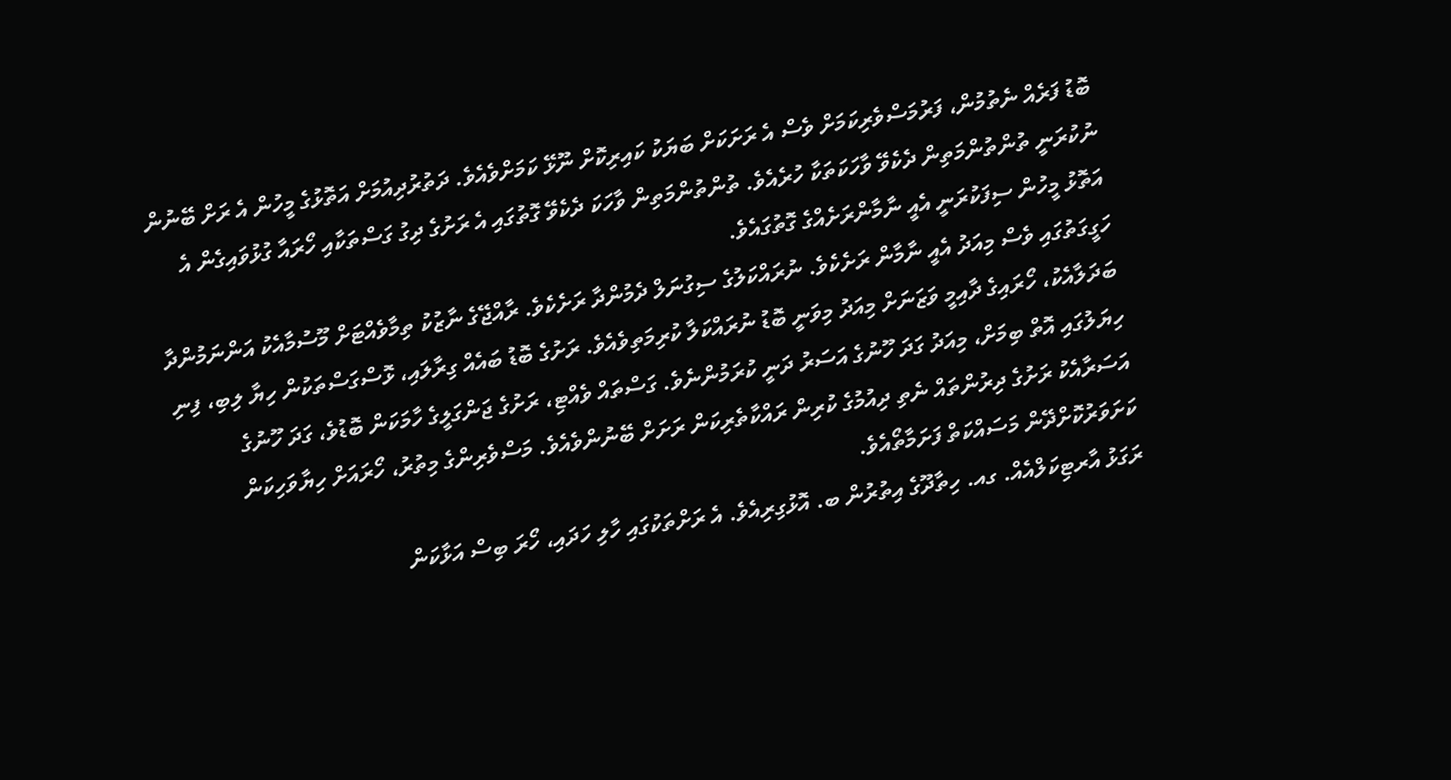ބޮޑު ފަރެއް ނެތުމުން، ފަރުމަސްވެރިކަމަށް ވެސް އެ ރަށަކަށް ބަޔަކު ކައިރިކޮށް ނޫޅޭ ކަމަށްވެއެވެ. ދަތުރުދިއުމަށް އަތޮޅުގެ މީހުން އެ ރަށް ބޭނުން ނުކުރަނީ ތުންތުންމަތިން ދެކެވޭ ވާހަކަތަކާ ހުރެއެވެ. ތުންތުންމަތިން ވާހަކަ ދެކެވޭ ގޮތުގައި އެ ރަށުގެ ދިގު ގަސްތަކާއި ހޯރައާ ގުޅުވައިގެން އެ އަތޮޅު މީހުން ސިފަކުރަނީ އެއީ ނާމާންރަށެއްގެ ގޮތުގައެވެ.
ހަގީގަތުގައި ވެސް މިއަދު އެއީ ނާމާން ރަށެކެވެ. ނުރައްކަލުގެ ސިގުނަލް ދެމުންދާ ރަށެކެވެ. ރާއްޖޭގެ ނާޒުކު ތިމާވެއްޓަށް މޫސުމާއެކު އަންނަމުންދާ ބަދަލާއެކު، ހޯރައިގެ ދާއިމީ ވަޒަނަށް މިއަދު މިވަނީ ބޮޑު ނުރައްކަލާ ކުރިމަތިވެއެވެ. ރަށުގެ ބޮޑު ބައެއް ގިރާލައި، ޅޮސްގަސްތަކުން ހިޔާ ލިބި، ފިނި ހިޔަލުގައި އޮތް ބިމަށް، މިއަދު ގަދަ ހޫނުގެ އަސަރު ދަނީ ކުރަމުންނެވެ. ގަސްތައް ވެއްޓި، ރަށުގެ ޖަންގަލީގެ ހާމަކަން ބޮޑުވެ، ގަދަ ހޫނުގެ އަސަރާއެކު ރަށުގެ ދިރުންތައް ނެތި ދިއުމުގެ ކުރިން ރައްކާތެރިކަން ރަށަށް ބޭނުންވެއެވެ. މަސްވެރިންގެ މިތުރު، ހޯރައަށް ހިޔާވަހިކަން ކަށަވަރުކޮށްދޭން މަސައްކަތް ފަށަމާތޯއެވެ.
ރަގަޅު އާރޓިކަލްއެއް. ގއ. ހިތާދޫގެ އިތުރުން ބ. އޮޅުގިރިއެވެ. އެ ރަށްތަކުގައި ހާލި ހަދައި، ހޯރަ ބިސް އަޅާކަން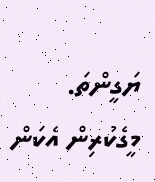ޔަގީންތަ. މީގެކުރިން އެކަން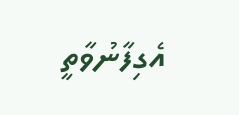އެގިފާނުވާތީ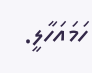ހަމައަހާލީ.